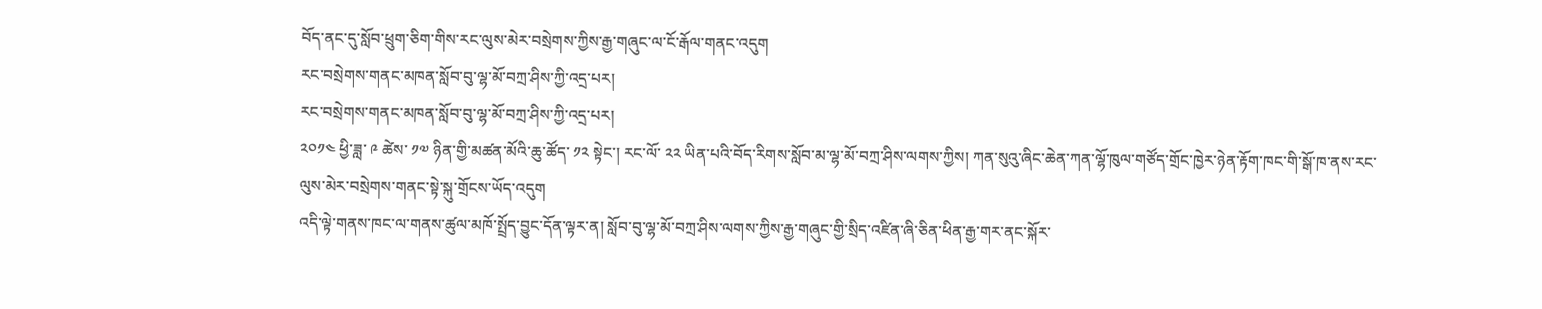བོད་ནང་དུ་སློབ་ཕྲུག་ཅིག་གིས་རང་ལུས་མེར་བསྲེགས་ཀྱིས་རྒྱ་གཞུང་ལ་ངོ་རྒོལ་གནང་འདུག
རང་བསྲེགས་གནང་མཁན་སློབ་བུ་ལྷ་མོ་བཀྲ་ཤིས་ཀྱི་འདྲ་པར།
རང་བསྲེགས་གནང་མཁན་སློབ་བུ་ལྷ་མོ་བཀྲ་ཤིས་ཀྱི་འདྲ་པར།
༢༠༡༤ ཕྱི་ཟླ་ ༩ ཚེས་ ༡༧ ཉིན་གྱི་མཚན་མོའི་ཆུ་ཚོད་ ༡༢ སྟེང་། རང་ལོ་ ༢༢ ཡིན་པའི་བོད་རིགས་སློབ་མ་ལྷ་མོ་བཀྲ་ཤིས་ལགས་ཀྱིས། ཀན་སུའུ་ཞིང་ཆེན་ཀན་ལྷོ་ཁུལ་གཙོད་གྲོང་ཁྱེར་ཉེན་རྟོག་ཁང་གི་སྒོ་ཁ་ནས་རང་ལུས་མེར་བསྲེགས་གནང་སྟེ་སྐུ་གྲོངས་ཡོད་འདུག
འདི་ལྟེ་གནས་ཁང་ལ་གནས་ཚུལ་མཁོ་སྤྲོད་བྱུང་དོན་ལྟར་ན། སློབ་བུ་ལྷ་མོ་བཀྲ་ཤིས་ལགས་ཀྱིས་རྒྱ་གཞུང་གྱི་སྲིད་འཛིན་ཞི་ཅིན་ཕིན་རྒྱ་གར་ནང་སྐོར་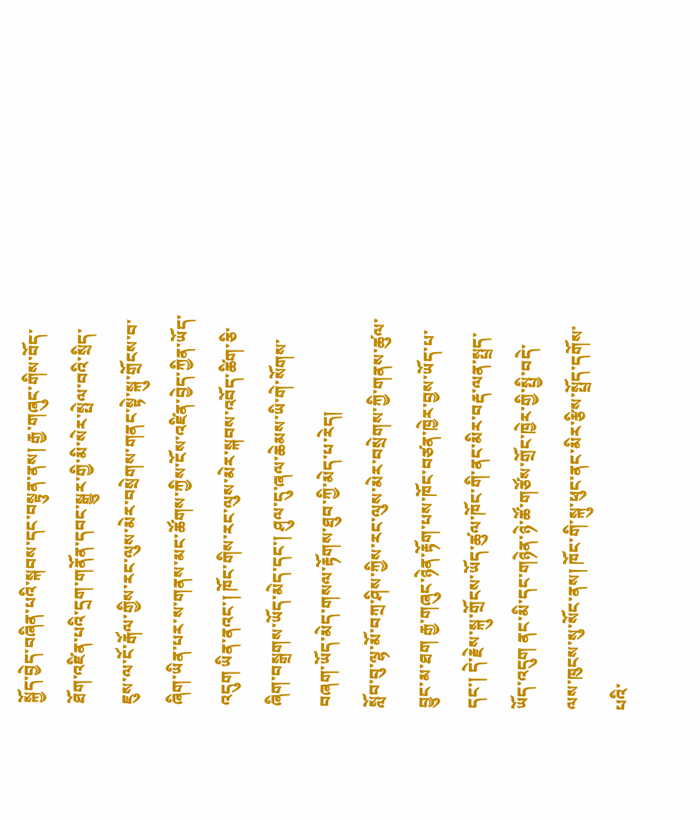སྐྱོད་བྱེད་བཞིན་པའི་སྐབས་དང་བསྟུན་ནས། རྒྱ་གཞུང་གིས་བོད་ཐོག་འཛིན་པའི་དྲག་གནོན་དབང་སྒྱུར་གྱི་མི་སེར་སྤེལ་བའི་སྲིད་ཇུས་ལ་ངོ་རྒོལ་གྱིས་རང་ལུས་མེར་བསྲེགས་གནང་སྟེ་སྐུ་གྲོངས་བ་ཞིག་ཡིན་པར་ས་གནས་མང་ཚོགས་ཀྱིས་ངོས་འཛིན་བྱེད་ཀྱིན་ཡོད་འདུག ཡིན་ནའང་། ཁོང་གིས་རང་ལུས་མེར་སྐབས་འབོད་ཚིག་ཅི་ཞིག་བསྒྲགས་ཡོད་མེད་དང་། ཤུལ་དུ་ཞལ་ཆེམས་ཡི་གེ་སོགས་བཞག་ཡོད་མེད་གསལ་རྟོགས་ཐུབ་ཀྱི་མེད་པ་རེད།
སློབ་བུ་ལྷ་མོ་བཀྲ་ཤིས་ཀྱིས་རང་ལུས་མེར་བསྲེགས་ཀྱི་གནས་ཚུལ་བྱུང་མ་ཐག རྒྱ་གཞུང་ཉེན་རྟོག་པས་ཁོང་བཙན་ཁྱེར་བྱས་ཡོད་པ་དང་། དེ་རྗེས་སྐུ་གྲོངས་ཡོད་ཚུལ་ཁོང་གི་ནང་མིར་བརྡ་ལན་སྤྲད་ཡོད་འདུག ནང་མི་དང་གཉེན་ཉེ་ཚོ་གཙོས་གྲོང་ཁྱེར་གྱི་སྤྱི་བདེ་ལས་ཁུངས་སུ་སོང་ནས། ཁོང་གི་སྐུ་ཕུང་ནང་མིར་རྩིས་སྤྲོད་དགོས་པའི་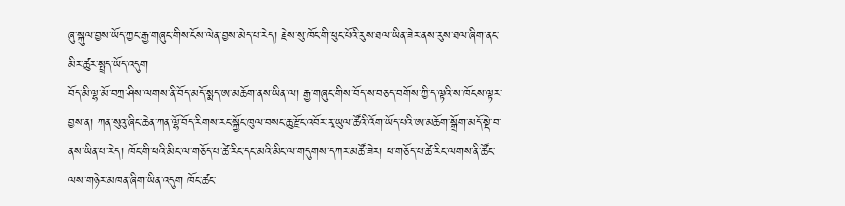ཞུ་སྐུལ་བྱས་ཡོད་ཀྱང་རྒྱ་གཞུང་གིས་ངོས་ལེན་བྱས་མེད་པ་རེད། རྗེས་སུ་ཁོང་གི་ཕུང་པོའི་རུས་ཐལ་ཡིན་ཟེར་ནས་རུས་ཐལ་ཞིག་ནང་མིར་ཚུར་སྤྲད་ཡོད་འདུག
བོད་མི་ལྷ་མོ་བཀྲ་ཤིས་ལགས་ནི་བོད་མདོ་སྨད་ཨ་མཆོག་ནས་ཡིན་ལ། རྒྱ་གཞུང་གིས་བོད་ས་བཅད་བགོས་ཀྱི་ད་ལྟའི་ས་ཁོངས་ལྟར་བྱས་ན། ཀན་སུའུ་ཞིང་ཆེན་ཀན་ལྷོ་བོད་རིགས་རང་སྐྱོང་ཁུལ་བསང་ཆུ་རྫོང་འབོར་རྭ་ཡུལ་ཚོའི་འོག་ཡོད་པའི་ཨ་མཆོག་སྒྲོག་མདོ་སྡེ་བ་ནས་ཡིན་པ་རེད། ཁོང་གི་ཕའི་མིང་ལ་གཅོད་པ་ཚེ་རིང་དང་མའི་མིང་ལ་གདུགས་དཀར་མཚོ་ཟེར། ཕ་གཅོད་པ་ཚེ་རིང་ལགས་ནི་ཚོང་ལས་གཉེར་མཁན་ཞིག་ཡིན་འདུག ཁོང་ཚང་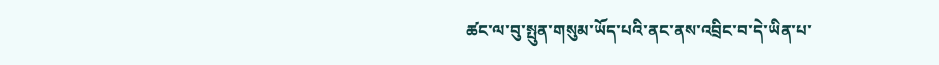ཚང་ལ་བུ་སྤུན་གསུམ་ཡོད་པའི་ནང་ནས་འབྲིང་བ་དེ་ཡིན་པ་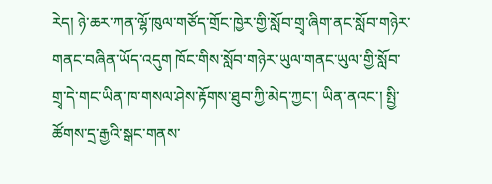རེད། ཉེ་ཆར་ཀན་ལྷོ་ཁུལ་གཙོད་གྲོང་ཁྱེར་གྱི་སློབ་གྲྭ་ཞིག་ནང་སློབ་གཉེར་གནང་བཞིན་ཡོད་འདུག ཁོང་གིས་སློབ་གཉེར་ཡུལ་གནང་ཡུལ་གྱི་སློབ་གྲྭ་དེ་གང་ཡིན་ཁ་གསལ་ཤེས་རྟོགས་ཐུབ་ཀྱི་མེད་ཀྱང་། ཡིན་ནའང་། སྤྱི་ཚོགས་དྲ་རྒྱའི་སྒང་གནས་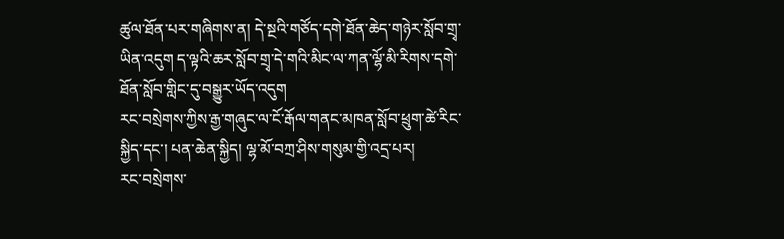ཚུལ་ཐོན་པར་གཞིགས་ན། དེ་སྔའི་གཙོད་དགེ་ཐོན་ཆེད་གཉེར་སློབ་གྲྭ་ཡིན་འདུག ད་ལྟའི་ཆར་སློབ་གྲྭ་དེ་གའི་མིང་ལ་ཀན་ལྷོ་མི་རིགས་དགེ་ཐོན་སློབ་གླིང་དུ་བསྒྱུར་ཡོད་འདུག
རང་བསྲེགས་ཀྱིས་རྒྱ་གཞུང་ལ་ངོ་རྒོལ་གནང་མཁན་སློབ་ཕྲུག་ཚེ་རིང་སྐྱིད་དང་། པན་ཆེན་སྐྱིད། ལྷ་མོ་བཀྲ་ཤིས་གསུམ་གྱི་འདྲ་པར།
རང་བསྲེགས་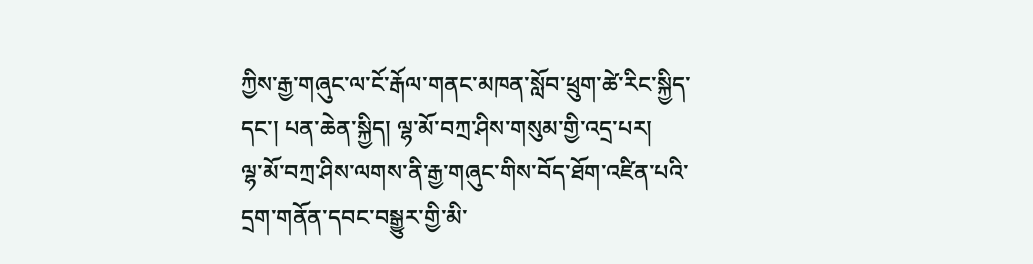ཀྱིས་རྒྱ་གཞུང་ལ་ངོ་རྒོལ་གནང་མཁན་སློབ་ཕྲུག་ཚེ་རིང་སྐྱིད་དང་། པན་ཆེན་སྐྱིད། ལྷ་མོ་བཀྲ་ཤིས་གསུམ་གྱི་འདྲ་པར།
ལྷ་མོ་བཀྲ་ཤིས་ལགས་ནི་རྒྱ་གཞུང་གིས་བོད་ཐོག་འཛིན་པའི་དྲག་གནོན་དབང་བསྒྱུར་གྱི་མི་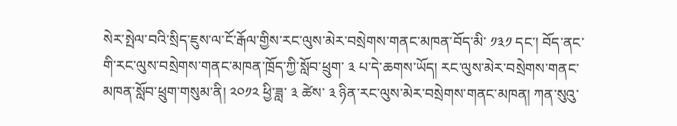སེར་སྤེལ་བའི་སྲིད་ཇུས་ལ་ངོ་རྒོལ་གྱིས་རང་ལུས་མེར་བསྲེགས་གནང་མཁན་བོད་མི་ ༡༣༡ དང་། བོད་ནང་གི་རང་ལུས་བསྲེགས་གནང་མཁན་ཁྲོད་ཀྱི་སློབ་ཕྲུག་ ༣ པ་དེ་ཆགས་ཡོད། རང་ལུས་མེར་བསྲེགས་གནང་མཁན་སློབ་ཕྲུག་གསུམ་ནི། ༢༠༡༢ ཕྱི་ཟླ་ ༣ ཚེས་ ༣ ཉིན་རང་ལུས་མེར་བསྲེགས་གནང་མཁན། ཀན་སུའུ་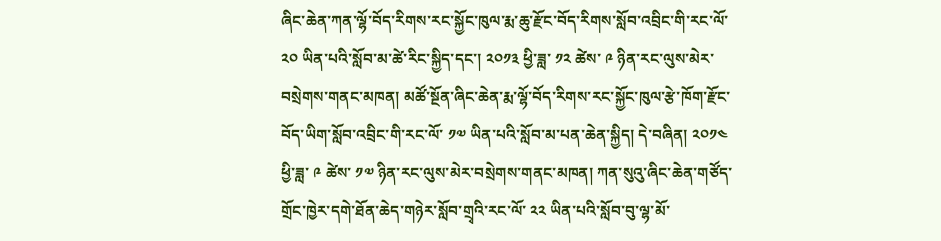ཞིང་ཆེན་ཀན་ལྷོ་བོད་རིགས་རང་སྐྱོང་ཁུལ་རྨ་ཆུ་རྫོང་བོད་རིགས་སློབ་འབྲིང་གི་རང་ལོ་ ༢༠ ཡིན་པའི་སློབ་མ་ཚེ་རིང་སྐྱིད་དང་། ༢༠༡༣ ཕྱི་ཟླ་ ༡༢ ཚེས་ ༩ ཉིན་རང་ལུས་མེར་བསྲེགས་གནང་མཁན། མཚོ་སྔོན་ཞིང་ཆེན་རྨ་ལྷོ་བོད་རིགས་རང་སྐྱོང་ཁུལ་རྩེ་ཁོག་རྫོང་བོད་ཡིག་སློབ་འབྲིང་གི་རང་ལོ་ ༡༧ ཡིན་པའི་སློབ་མ་པན་ཆེན་སྐྱིད། དེ་བཞིན། ༢༠༡༤ ཕྱི་ཟླ་ ༩ ཚེས་ ༡༧ ཉིན་རང་ལུས་མེར་བསྲེགས་གནང་མཁན། ཀན་སུའུ་ཞིང་ཆེན་གཙོད་གྲོང་ཁྱེར་དགེ་ཐོན་ཆེད་གཉེར་སློབ་གྲྭའི་རང་ལོ་ ༢༢ ཡིན་པའི་སློབ་བུ་ལྷ་མོ་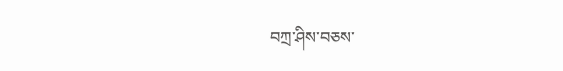བཀྲ་ཤིས་བཅས་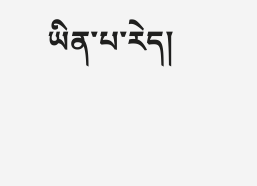ཡིན་པ་རེད།